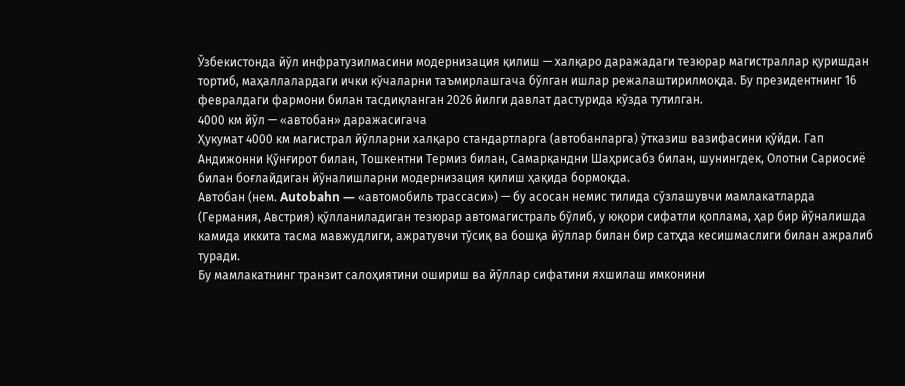Ўзбекистонда йўл инфратузилмасини модернизация қилиш — халқаро даражадаги тезюрар магистраллар қуришдан тортиб, маҳаллалардаги ички кўчаларни таъмирлашгача бўлган ишлар режалаштирилмоқда. Бу президентнинг 16 февралдаги фармони билан тасдиқланган 2026 йилги давлат дастурида кўзда тутилган.
4000 км йўл — «автобан» даражасигача
Ҳукумат 4000 км магистрал йўлларни халқаро стандартларга (автобанларга) ўтказиш вазифасини қўйди. Гап Андижонни Қўнғирот билан, Тошкентни Термиз билан, Самарқандни Шаҳрисабз билан, шунингдек, Олотни Сариосиё билан боғлайдиган йўналишларни модернизация қилиш ҳақида бормоқда.
Автобан (нем. Autobahn — «автомобиль трассаси») — бу асосан немис тилида сўзлашувчи мамлакатларда (Германия, Австрия) қўлланиладиган тезюрар автомагистраль бўлиб, у юқори сифатли қоплама, ҳар бир йўналишда камида иккита тасма мавжудлиги, ажратувчи тўсиқ ва бошқа йўллар билан бир сатҳда кесишмаслиги билан ажралиб туради.
Бу мамлакатнинг транзит салоҳиятини ошириш ва йўллар сифатини яхшилаш имконини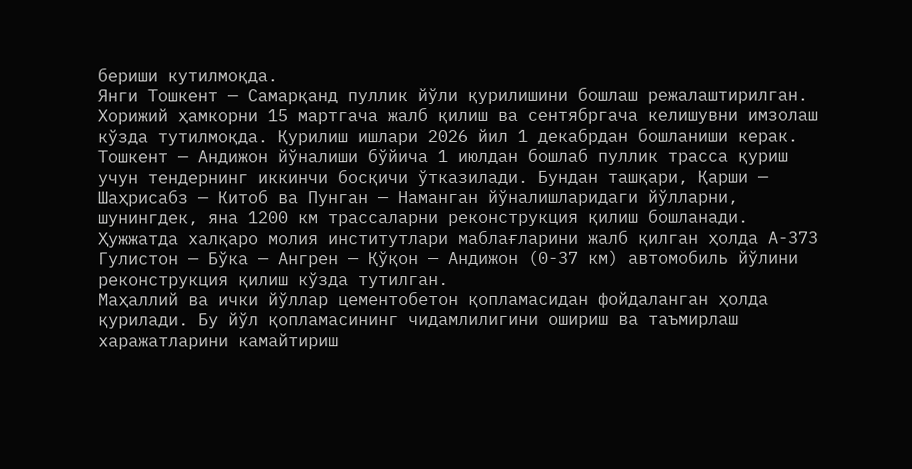бериши кутилмоқда.
Янги Тошкент — Самарқанд пуллик йўли қурилишини бошлаш режалаштирилган. Хорижий ҳамкорни 15 мартгача жалб қилиш ва сентябргача келишувни имзолаш кўзда тутилмоқда. Қурилиш ишлари 2026 йил 1 декабрдан бошланиши керак.
Тошкент — Андижон йўналиши бўйича 1 июлдан бошлаб пуллик трасса қуриш учун тендернинг иккинчи босқичи ўтказилади. Бундан ташқари, Қарши — Шаҳрисабз — Китоб ва Пунган — Наманган йўналишларидаги йўлларни, шунингдек, яна 1200 км трассаларни реконструкция қилиш бошланади.
Ҳужжатда халқаро молия институтлари маблағларини жалб қилган ҳолда А-373 Гулистон — Бўка — Ангрен — Қўқон — Андижон (0-37 км) автомобиль йўлини реконструкция қилиш кўзда тутилган.
Маҳаллий ва ички йўллар цементобетон қопламасидан фойдаланган ҳолда қурилади. Бу йўл қопламасининг чидамлилигини ошириш ва таъмирлаш харажатларини камайтириш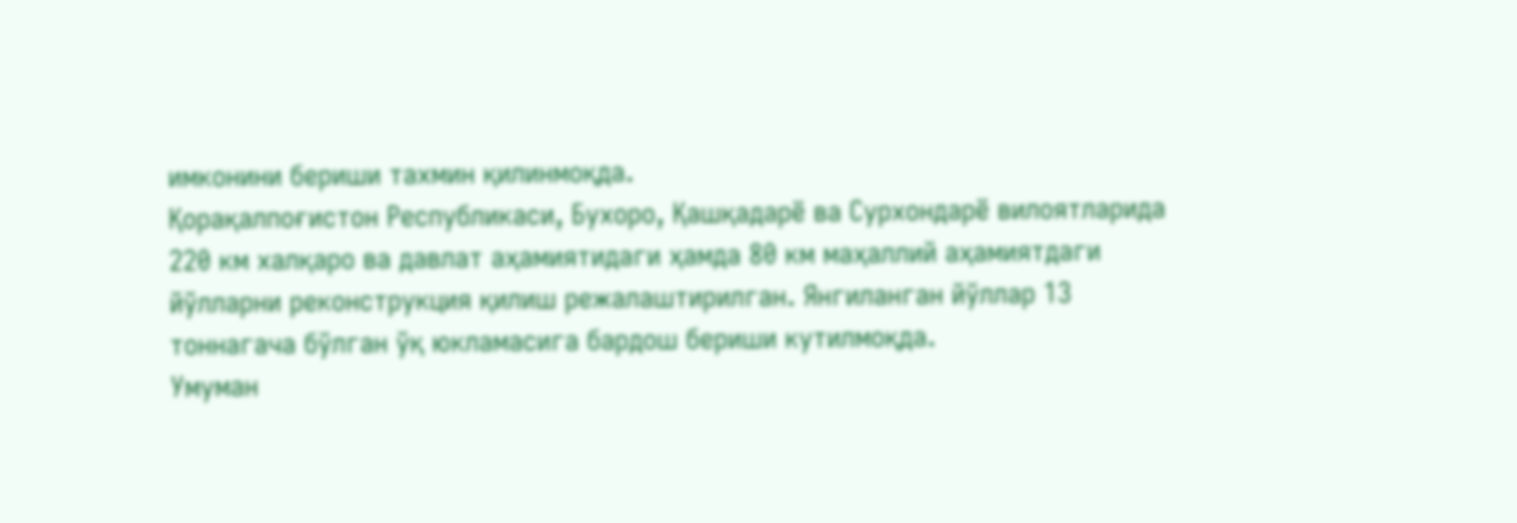имконини бериши тахмин қилинмоқда.
Қорақалпоғистон Республикаси, Бухоро, Қашқадарё ва Сурхондарё вилоятларида 220 км халқаро ва давлат аҳамиятидаги ҳамда 80 км маҳаллий аҳамиятдаги йўлларни реконструкция қилиш режалаштирилган. Янгиланган йўллар 13 тоннагача бўлган ўқ юкламасига бардош бериши кутилмоқда.
Умуман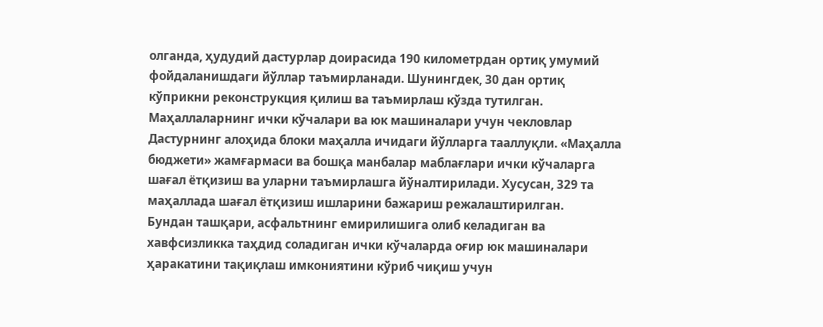олганда, ҳудудий дастурлар доирасида 190 километрдан ортиқ умумий фойдаланишдаги йўллар таъмирланади. Шунингдек, 30 дан ортиқ кўприкни реконструкция қилиш ва таъмирлаш кўзда тутилган.
Маҳаллаларнинг ички кўчалари ва юк машиналари учун чекловлар
Дастурнинг алоҳида блоки маҳалла ичидаги йўлларга тааллуқли. «Маҳалла бюджети» жамғармаси ва бошқа манбалар маблағлари ички кўчаларга шағал ётқизиш ва уларни таъмирлашга йўналтирилади. Хусусан, 329 та маҳаллада шағал ётқизиш ишларини бажариш режалаштирилган.
Бундан ташқари, асфальтнинг емирилишига олиб келадиган ва хавфсизликка таҳдид соладиган ички кўчаларда оғир юк машиналари ҳаракатини тақиқлаш имкониятини кўриб чиқиш учун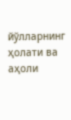йўлларнинг ҳолати ва аҳоли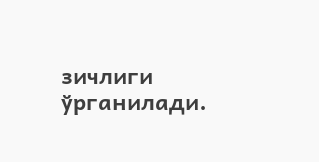зичлиги ўрганилади.